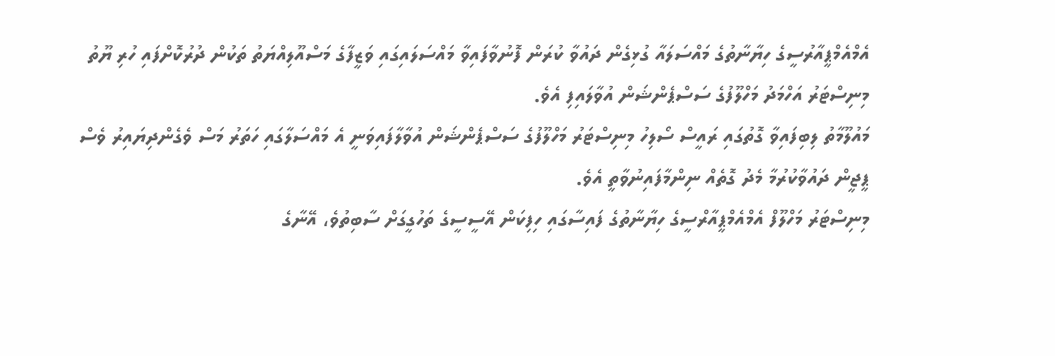އެމްއެމްޕީއާރުސީގެ ހިޔާނާތުގެ މައްސަލައާ ގުޅިގެން ދައުވާ ކުރަން ފޮނުވާފައިވާ މައްސަލައިގައި ވަޒީފާގެ މަސްއޫލިއްޔަތު ތަކުން ދުރުކޮށްފައި ހުރި ޔޫތު މިނިސްޓަރު އަހްމަދު މަހްލޫފުގެ ސަސްޕެންޝަން އުވާލައިފި އެވެ.
މައުލޫމާތު ލިބިފައިވާ ގޮތުގައި ރައީސް ސޯލިހު މިނިސްޓަރު މަހްލޫފުގެ ސަސްޕެންޝަން އުވާލާފައިވަނީ އެ މައްސަލާގައި ހަތަރު މަސް ވެގެންދިޔައިރު ވެސް ޕީޖީން ދައުވާކުރުމާ މެދު ގޮތެއް ނިންމާފައިނުވާތީ އެވެ.
މިނިސްޓަރު މަހްލޫފް އެމްއެމްޕީއާރްސީގެ ހިޔާނާތުގެ ފައިސާގައި ހިފިކަން އޭސީސީގެ ތަހުގީގަށް ސާބިތުވެ، އޭނާގެ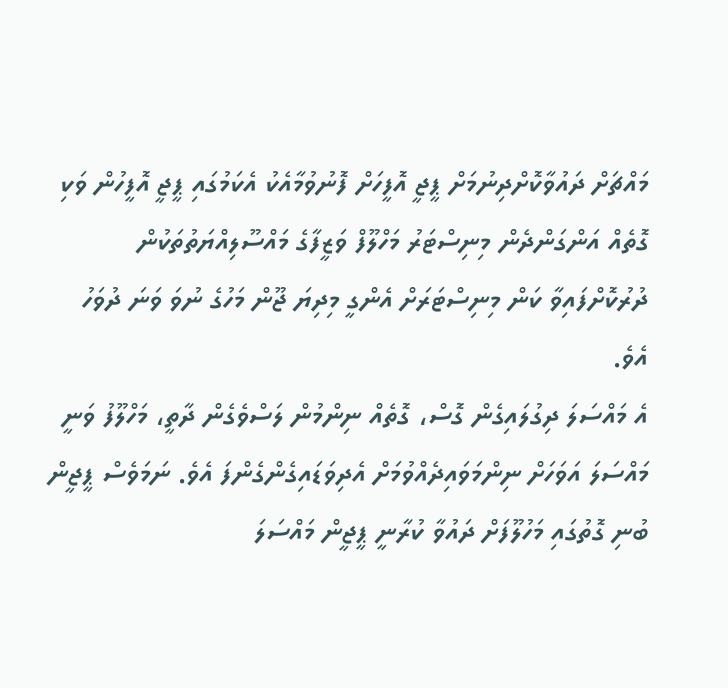މައްޗަށް ދައުވާކޮށްދިނުމަށް ޕީޖީ އޮފީހަށް ފޮނުވުމާއެކު އެކަމުގައި ޕީޖީ އޮފީހުން ވަކި ގޮތެއް އަންގަންދެން މިނިސްޓަރު މަހްލޫފް ވަޒީފާގެ މައްސޫލިއްޔަތުތަކުން ދުރުކޮށްފައިވާ ކަން މިނިސްޓަރަށް އެންގީ މިދިޔަ ޖޫން މަހުގެ ނުވަ ވަނަ ދުވަހު އެވެ.
އެ މައްސަލަ ދިގުލައިގެން ގޮސް، ގޮތެއް ނިންމުން ލަސްވެގެން ދާތީ، މަހްލޫފު ވަނީ މައްސަލަ އަވަހަށް ނިންމަވައިދެއްވުމަށް އެދިވަޑައިގެންގެންފަ އެވެ. ނަމަވެސް ޕީޖީން ބުނި ގޮތުގައި މަހުލޫފަށް ދައުވާ ކުރާނީ ޕީޖީން މައްސަލަ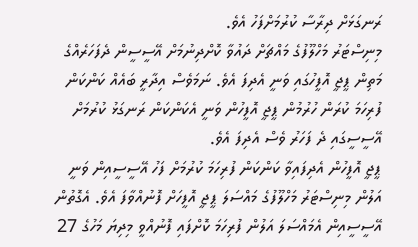ރަނގަޅަށް ދިރާސާ ކުރުމަށްފަހު އެވެ.
މިނިސްޓަރު މަހްލޫފުގެ މައްޗަށް ދައުވާ ކޮށްދިނުމަށް އޭސީސީން ދެފަހަރެއްގެ މަތިން ޕީޖީ އޮފީހުގައި ވަނީ އެދިފަ އެވެ. ނަމަވެސް އިދާރީ ބައެއް ކަންކަން ފުރިހަމަ ކުރަން ހުރުމުން ޕީޖީ އޮފީހުން ވަނީ އެކަންކަން ރަނގަޅު ކުރުމަށް އޭސީސީގައި ދެ ފަހަރު ވެސް އެދިފަ އެވެ.
ޕީޖީ އޮފީހުން އެދިފައިވާ ކަންކަން ފުރިހަމަ ކުރުމަށް ފަހު އޭސީސީއިން ވަނީ އަލުން މިނިސްޓަރު މަހްލޫފުގެ މައްސަލަ ޕީޖީ އޮފީހަށް ފޮނުއްވާފަ އެވެ. އެގޮތުން އޭސީސީއިން އެމައްސަލަ އަލުން ފުރިހަމަ ކޮށްފައި ފޮނުއްވީ މިދިޔަ މަހުގެ 27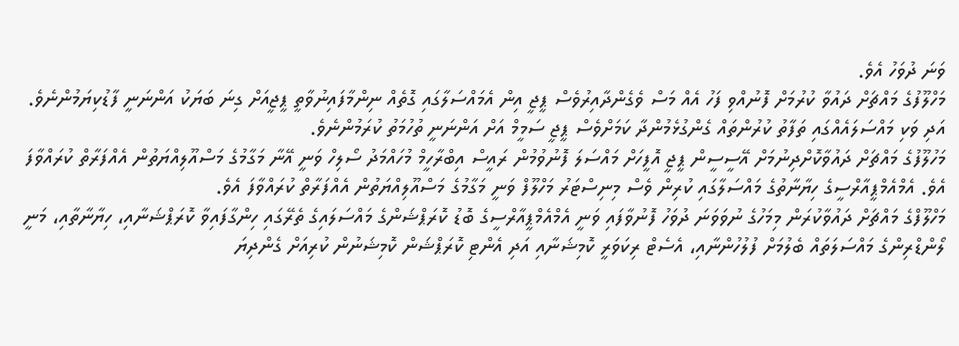ވަނަ ދުވަހު އެވެ.
މަހްލޫފުގެ މައްޗަށް ދައުވާ ކުރުމަށް ފޮނުއްވި ފަހު އެއް މަސް ވެގެންދާއިރުވެސް ޕީޖީ އިން އެމައްސަލާގައި ގޮތެއް ނިންމާފައިނުވާތީ ޕީޖީއަށް ގިނަ ބަޔަކު އަންނަނީ ފާޑުކިޔަމުންނެވެ. އަދި ވަކި މައްސަލައެއްގައި ތަފާތު ކުރުންތައް ގެންގުޅެމުންދާ ކަމަށްވެސް ޕީޖީ ސަމީމް އަށް އަންނަނީ ތުހުމަތު ކުރަމުންނެވެ.
މަހުލޫފުގެ މައްޗަށް ދައުވާކޮށްދިނުމަށް އޭސީސީން ޕީޖީ އޮފީހަށް މައްސަލަ ފޮނުވުމުން ރައީސް އިބްރާހީމް މުހައްމަދު ސޯލިހް ވަނީ އޭނާ މަގާމުގެ މަސްއޫލިއްޔަތުން އެއްފަރާތް ކުރައްވާފަ އެވެ. އެމްއެމްޕީއާރްސީގެ ހިޔާނާތުގެ މައްސަލާގައި ކުރިން ވެސް މިނިސްޓަރު މަހްލޫފް ވަނީ މަގާމުގެ މަސްއޫލިއްޔަތުން އެއްފަރާތް ކުރައްވާފަ އެވެ.
މަހްލޫފްގެ މައްޗަށް ދައުވާކުރަން މިމަހުގެ ނުވަވަނަ ދުވަހު ފޮނުވާފައި ވަނީ އެމްއެމްޕީއާރްސީގެ ބޮޑު ކޮރަޕްޝަންގެ މައްސަލައިގެ ތެރޭގައި ހިންގާފައިވާ ކޮރަޕްޝަނާއި، ހިޔާނާތާއި، މަނީ ލޯންޑްރިންގެ މައްސަލަތައް ބެލުމަށް ފުލުހުންނާއި، އެސެޓް ރިކަވަރީ ކޮމިޝަނާއި އަދި އެންޓި ކޮރަޕްޝަން ކޮމިޝަނުން ކުރިއަށް ގެންދިޔަ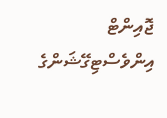ޖޮއިންޓް އިންވެސްޓިގޭޝަންގެ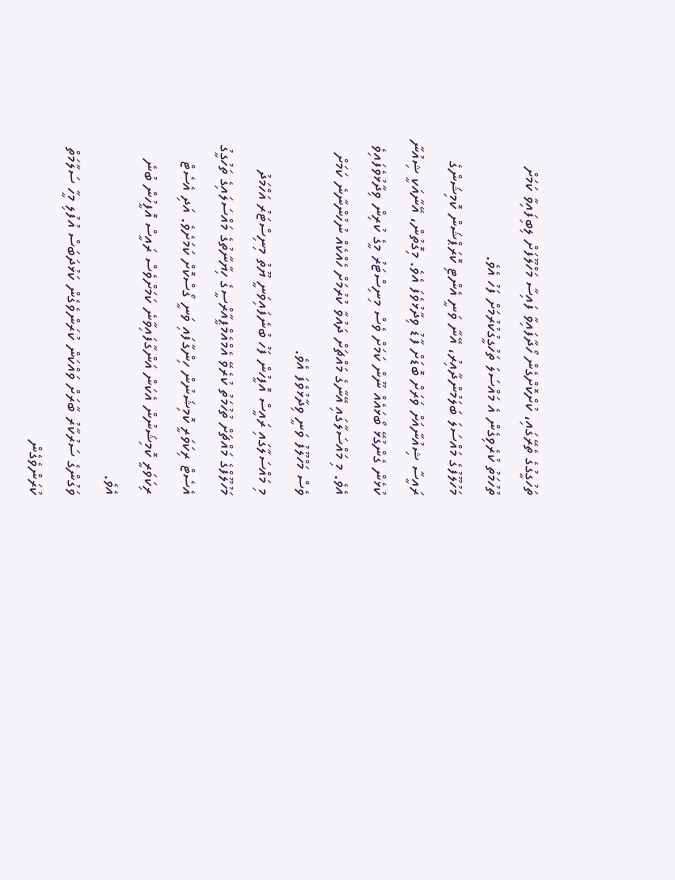ތަހުގީގުގެ ތެރޭގައި، ކުށްކޮށްގެން ހޯދާފައިވާ ފައިސާ މަހްލޫފަށް ލިބިފައިވާ ކަމަށް ތުހުމަތު ކުރެވިގެން އެ މައްސަލަ ތަހުގީގުކުރުމަށް ފަހު އެވެ.
މަހުލޫފުގެ މައްސަލަ ބަލަމުންދާއިރު، އޭނާ ވަނީ އެންޓި ކޮރަޕްޝަން ކޮމިޝަންގެ ރައީސާ ޝިއުނާއަށް ވަރަށް ބޮޑަށް ފާޑު ވިދާޅުވެފަ އެވެ. މިގޮތުން، އޭނާއަކީ ޝިއުނާ ކުޅެން ގެންގުޅޭ ބޯޅައެއް ނޫން ކަމަށް ވެސް މިނިސްޓަރު މީގެ ކުރިން ވިދާޅުވެފައިވެ އެވެ. މި މައްސަލާގައި އޭނާގެ މައްޗަށް ދައުވާ ކުރުމަށް ހެއްކެއް ނުހުންނާނެ ކަމަށް ވެސް މަހްލޫފު ވަނީ ވިދާޅުވެފަ އެވެ.
މި މައްސަލާގައި ރައީސް އޮފީހުން ފަހު ބުނެފައިވަނީ ޔޫތު މިނިސްޓަރު އަހްމަދު މަހުލޫފްގެ މައްޗަށް ތުހުމަތު ކުރެވޭ އެމްއެމްޕީއާރްސީގެ ހިޔާނާތުގެ މައްސަލައިގެ ތަހުގީގު އެސެޓް ރިކަވަރީ ކޮމިޝަނުން ހިންގާފައި ވަނީ ގޯސްކޮށް ކަމަށެވެ. އަދި އެސެޓް ރިކަވަރީ ކޮމިޝަނުން އެކަން އަންގާފައިވާނެ ކަމަށްވެސް ރައީސް އޮފީހުން ބުނެ އެވެ.
ވަގުންގެ ސަރުކާރު ބާރަށް ވައްކަން ކުރަންވެގެން ކަޅުދަބަސް އުފުލި މީހާ ސަލާމަތް ކުރަންވެގެން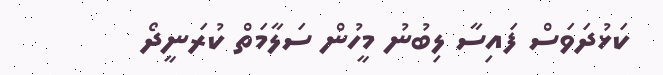ކަޅުދަވަސް ފައިސާ ލިބުނު މީހުން ސަލާމަތް ކުރަނީދޯ